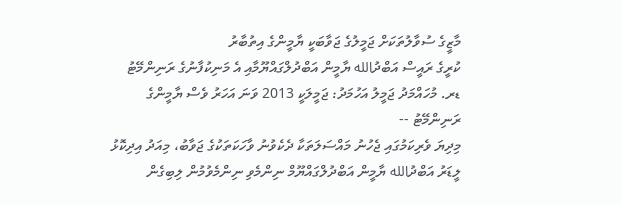މާޒީގެ ސުވާލުތަކަށް ޖަމީލުގެ ޖަވާބަކީ ޔާމީންގެ އިތުބާރު
ކުރީގެ ރައީސް އަބްދުالله ޔާމީން އަބްދުލްގައްޔޫމާއި އެ މަނިކުފާނުގެ ރަނިންމޭޓު ޑރ. މުހައްމަދު ޖަމީލު އަހުމަދު: ޖަމީލަކީ 2013 ވަނަ އަހަރު ވެސް ޔާމީންގެ ރަނިންމޭޓު --
މިދިޔަ ވެރިކަމުގައި ޖެހުނު މައްސަލަތަކާ ދެކެވުނު ވާހަކަތަކުގެ ޖަވާބު، މިއަދު އިދިކޮޅު ލީޑަރު އަބްދުالله ޔާމީން އަބްދުލްގައްޔޫމް ނިންމެވި ނިންމެވުމުން ލިބިގެން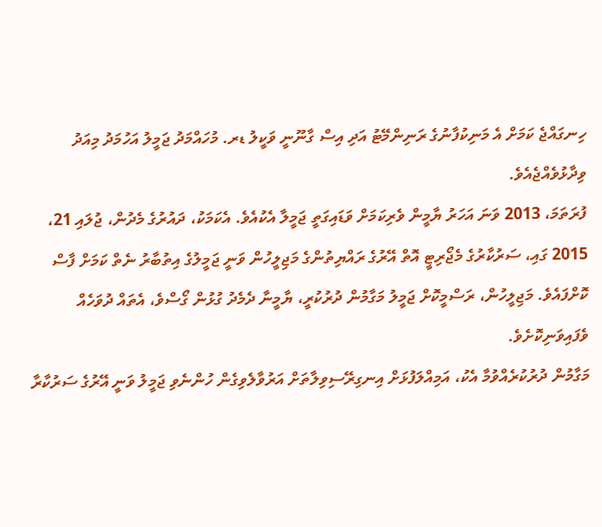ހިނގައްޖެ ކަމަށް އެ މަނިކުފާނުގެ ރަނިންމޭޓު އަދި އިސް ގާނޫނީ ވަކީލު ޑރ. މުހައްމަދު ޖަމީލު އަހުމަދު މިއަދު ވިދާޅުވެއްޖެއެވެ.
ފުރަތަމަ، 2013 ވަނަ އަހަރު ޔާމީން ވެރިކަމަށް ވަޑައިގަތީ ޖަމީލާ އެކުއެވެ. އެކަމަކު، ދައުރުގެ މެދުން، ޖުލައި 21، 2015 ގައި، ސަރުކާރުގެ މެޖޯރިޓީ އޮތް އޭރުގެ ރައްޔިތުންގެ މަޖިލީހުން ވަނީ ޖަމީލުގެ އިތުބާރު ނެތް ކަމަށް ފާސް ކޮށްފައެވެ. މަޖިލީހުން، ރަސްމީކޮށް ޖަމީލު މަގާމުން ދުރުކުރީ، ޔާމީނާ ދެމެދު ގުޅުން ގޯސްވެ، އެތައް ދުވަހެއް ވެފައިވަނިކޮށެވެ.
މަގާމުން ދުރުކުރެއްވުމާ އެކު، އަމިއްލަފުޅަށް އިނގިރޭސިވިލާތަށް އަރުވާލެވިގެން ހުންނެވި ޖަމީލު ވަނީ އޭރުގެ ސަރުކާރާ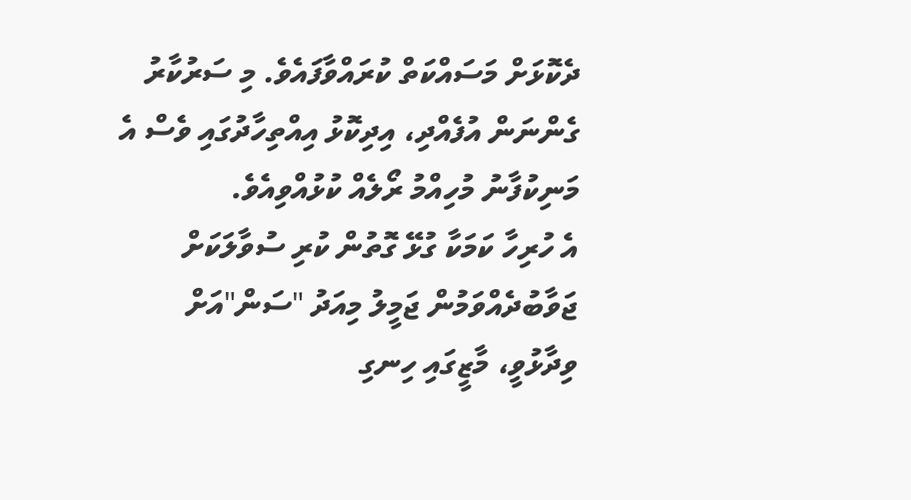ދެކޮޅަށް މަސައްކަތް ކުރައްވާފައެވެ. މި ސަރުކާރު ގެންނަން އުފެއްދި، އިދިކޮޅު އިއްތިހާދުގައި ވެސް އެ މަނިކުފާނު މުހިއްމު ރޯލެއް ކުޅުއްވިއެވެ.
އެ ހުރިހާ ކަމަކާ ގުޅޭ ގޮތުން ކުރި ސުވާލަކަށް ޖަވާބުދެއްވަމުން ޖަމީލު މިއަދު "ސަން"އަށް ވިދާޅުވީ، މާޒީގައި ހިނގި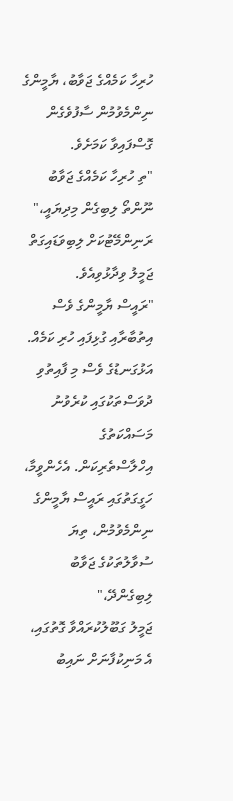ހުރިހާ ކަމެއްގެ ޖަވާބު، ޔާމީންގެ ނިންމެވުމުން ސާފުވެގެން ގޮސްފައިވާ ކަމަށެވެ.
"ތި ހުރިހާ ކަމެއްގެ ޖަވާބު ނޫންތޯ ލިބިގެން މިދިޔައީ،" ރަނިންމޭޓުކަށް ލިބިވަޑައިގަތް ޖަމީލު ވިދާޅުވިއެވެ.
"ރައީސް ޔާމީންގެ ވެސް އިތުބާރާއި ގުޅިފައި ހުރި ކަމެއް. އަޅުގަނޑުގެ ވެސް މި ފާއިތުވި ދުވަސްތަކުގައި ކުރެވުނު މަސައްކަތުގެ އިހްލާސްތެރިކަން. އެހެންވީމާ، ހަގީގަތުގައި ރައީސް ޔާމީންގެ ނިންމެވުމުން، ތިޔަ ސުވާލުތަކުގެ ޖަވާބު ލިބިގެންދޭ،"
ޖަމީލު ގަބޫލުކުރައްވާ ގޮތުގައި، އެ މަނިކުފާނަށް ނައިބު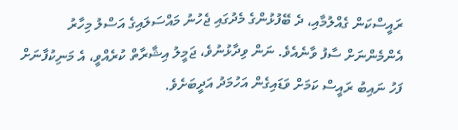ރައީސްކަން ގެއްލުމާއި، ދެ ބޭފުޅުންގެ މެދުގައި ޖެހުނު މައްސަލައިގެ އަސްލު މިހާރު އެންމެންނަށް ސާފު ވާނެއެވެ. ނަން ވިދާޅުނުވެ، ޖަމީލު އިޝާރާތް ކުރެއްވީ، އެ މަނިކުފާނަށް ފަހު ނައިބު ރައީސް ކަމަށް ވަޑައިގެން އަހުމަދު އަދީބަށެވެ.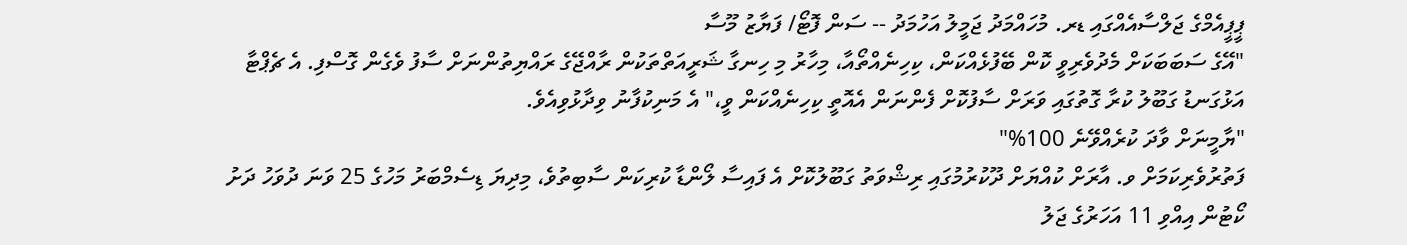ޕީޕީއެމްގެ ޖަލްސާއެއްގައި ޑރ. މުހައްމަދު ޖަމީލު އަހުމަދު -- ސަން ފޮޓޯ/ ފަޔާޒު މޫސާ
"އޭގެ ސަބަބަކަށް މެދުވެރިވީ ކޮން ބޭފުޅެއްކަން، ކިހިނެއްތޯއާ، މިހާރު މި ހިނގާ ޝަރީއަތްތަކުން ރާއްޖޭގެ ރައްޔިތުންނަށް ސާފު ވެގެން ގޮސްފި. އެ ޗެޕްޓާ އަޅުގަނޑު ގަބޫލު ކުރާ ގޮތުގައި ވަރަށް ސާފުކޮށް ފެންނަން އެއޮތީ ކިހިނެއްކަން ވީ،" އެ މަނިކުފާނު ވިދާޅުވިއެވެ.
"ޔާމީނަށް ވާދަ ކުރެއްވޭނެ 100%"
ފަތުރުވެރިކަމަށް ވ. އާރަށް ކުއްޔަށް ދޫކުރުމުގައި ރިޝްވަތު ގަބޫލުކޮށް އެ ފައިސާ ލޯންޑާ ކުރިކަން ސާބިތުވެ، މިދިޔަ ޑިސެމްބަރު މަހުގެ 25 ވަނަ ދުވަހު ދަށު ކޯޓުން އިއްވި 11 އަހަރުގެ ޖަލު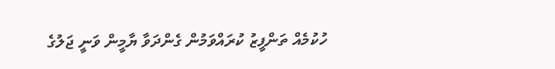ހުކުމެއް ތަންފީޒު ކުރައްވަމުން ގެންދަވާ ޔާމީން ވަނީ ޖަލުގެ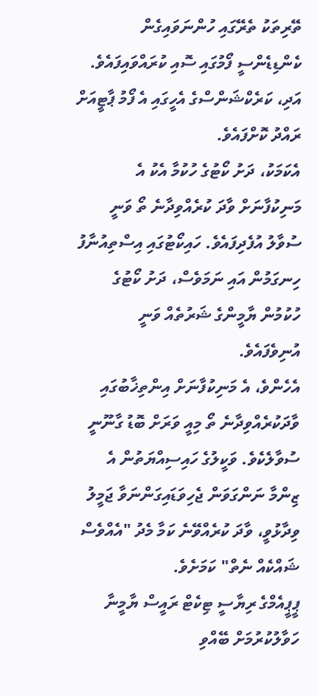ތޭރިތަކު ތެރޭގައި ހުންނަވައިގެން ކެންޑިޑެންސީ ފޯމުގައި ސޮއި ކުރައްވައިފައެވެ. އަދި، ކަރެކްޝަންސްގެ އެހީގައި އެ ފޯމު ޕާޓީއަށް ރައްދު ކޮށްފައެވެ.
އެކަމަކު، ދަށު ކޯޓުގެ ހުކުމާ އެކު އެ މަނިކުފާނަށް ވާދަ ކުރެއްވިދާނެ ތޯ ވަނީ ސުވާލު އުފެދިފައެވެ. ހައިކޯޓުގައި އިސްތިއުނާފު ހިނގަމުން އައި ނަމަވެސް، ދަށު ކޯޓުގެ ހުކުމުން ޔާމީންގެ ޝަރުތެއް ވަނީ އުނިވެފައެވެ.
އެހެންވެ، އެ މަނިކުފާނަށް އިންތިޚާބުގައި ވާދަކުރެއްވިދާނެ ތޯ މިއީ ވަރަށް ބޮޑު ގާނޫނީ ސުވާލެކެވެ. ވަކީލުގެ ހައިސިއްޔަތުން އެ ޒިންމާ ނަންގަވަން ޖެހިވަޑައިގަންނަވާ ޖަމީލު ވިދާޅުވީ، ވާދަ ކުރެއްވޭނެ ކަމާ މެދު "އެއްވެސް ޝައްކެއް ނެތް" ކަމަށެވެ.
ޕީޕީއެމްގެ ރިޔާސީ ޓިކެޓް ރައީސް ޔާމީނާ ހަވާލުކުރުމަށް ބޭއްވި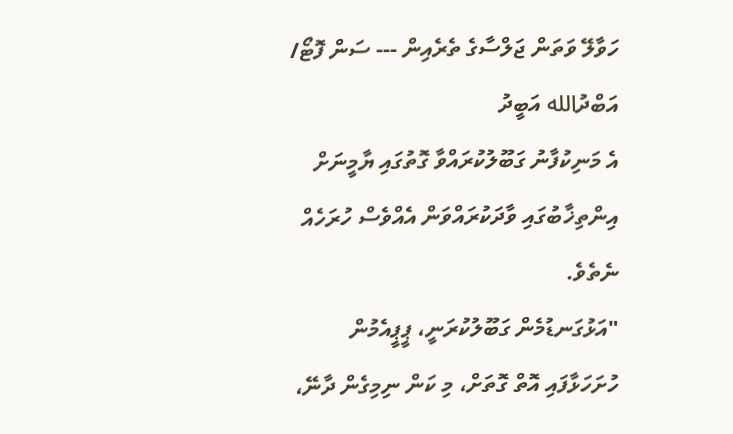ހަވާލޭ ވަތަން ޖަލްސާގެ ތެރެއިން --- ސަން ފޮޓޯ/ އަބްދުالله އަބީދު
އެ މަނިކުފާނު ގަބޫލުކުރައްވާ ގޮތުގައި ޔާމީނަށް އިންތިޚާބުގައި ވާދަކުރައްވަން އެއްވެސް ހުރަހެއް ނެތެވެ.
"އަޅުގަނޑުމެން ގަބޫލުކުރަނީ، ޕީޕީއެމުން ހުށަހަޅާފައި އޮތް ގޮތަށް، މި ކަން ނިމިގެން ދާނޭ،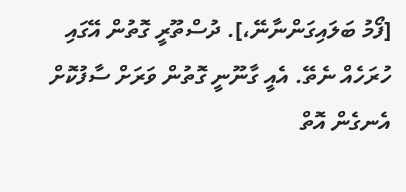[ފޯމު ބަލައިގަންނާނޭ،]. ދުސްތޫރީ ގޮތުން އޭގައި ހުރަހެއް ނެތޭ. އެއީ ގާނޫނީ ގޮތުން ވަރަށް ސާފުކޮށް އެނގެން އޮތް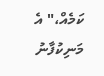ކަމެއް،" އެ މަނިކުފާނު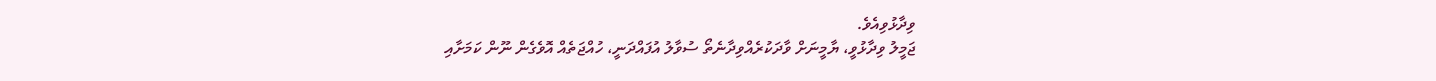ވިދާޅުވިއެވެ.
ޖަމީލު ވިދާޅުވީ، ޔާމީނަށް ވާދަކުރެއްވިދާނެތޯ ސުވާލު އުފައްދަނީ، ހުއްޖަތެއް އޮވެގެން ނޫން ކަމަށާއި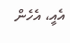އެއީ، އެހެން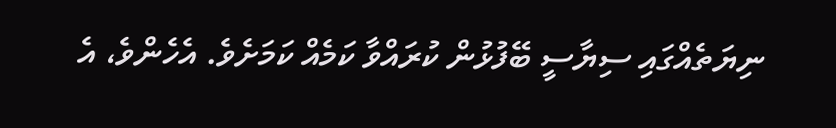ނިޔަތެއްގައި ސިޔާސީ ބޭފުޅުން ކުރައްވާ ކަމެއް ކަމަށެވެ. އެހެންވެ، އެ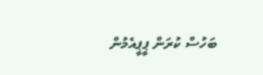ބަހުސް ކުރަން ޕީޕީއެމުން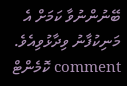ބޭނުންނުވާ ކަމަށް އެ މަނިކުފާނު ވިދާޅުވިއެވެ.
comment ކޮމެންޓް